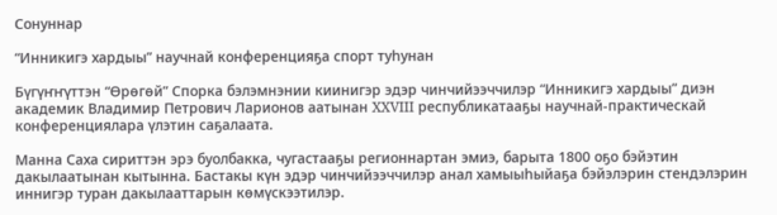Сонуннар

“Инникигэ хардыы” научнай конференцияҕа спорт туһунан

Бүгүҥҥүттэн “Өрөгөй” Спорка бэлэмнэнии киинигэр эдэр чинчийээччилэр “Инникигэ хардыы” диэн академик Владимир Петрович Ларионов аатынан XXVIII республикатааҕы научнай-практическай конференциялара үлэтин саҕалаата.

Манна Саха сириттэн эрэ буолбакка, чугастааҕы регионнартан эмиэ, барыта 1800 оҕо бэйэтин дакылаатынан кытынна. Бастакы күн эдэр чинчийээччилэр анал хамыыһыйаҕа бэйэлэрин стендэлэрин иннигэр туран дакылааттарын көмүскээтилэр.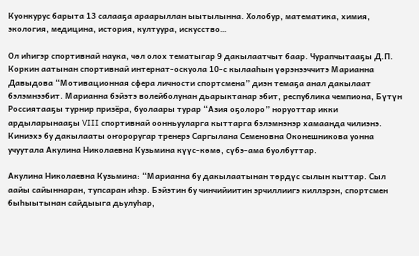Куонкурус барыта 13 салааҕа араарыллан ыытылынна. Холобур, математика, химия, экология, медицина, история, култуура, искусство…

Ол иһигэр спортивнай наука, чөл олох тематыгар 9 дакылаатчыт баар. Чурапчытааҕы Д.П. Коркин аатынан спортивнай интернат-оскуола 10-с кылааһын үөрэнээччитэ Марианна Давыдова “Мотивационная сфера личности спортсмена” диэн темаҕа анал дакылаат бэлэмнээбит. Марианна бэйэтэ волейболунан дьарыктанар эбит, республика чемпиона, Бүтүн Россиятааҕы турнир призёра, буолаары турар “Азия оҕолоро” норуоттар икки ардыларынааҕы VIII спортивнай оонньууларга кыттарга бэлэмнэнэр хамаанда чилиэнэ. Киниэхэ бу дакылааты оҥороругар тренерэ Саргылана Семеновна Оконешникова уонна учуутала Акулина Николаевна Кузьмина күүс-көмө, сүбэ-ама буолбуттар.

Акулина Николаевна Кузьмина: “Марианна бу дакылаатынан төрдүс сылын кыттар. Сыл аайы сайыннаран, тупсаран иһэр. Бэйэтин бу чинчийиитин эрчиллиигэ киллэрэн, спортсмен быһыытынан сайдыыга дьулуһар,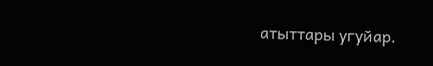атыттары угуйар.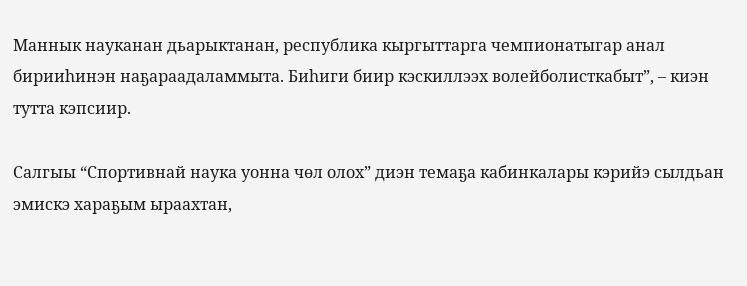Маннык науканан дьарыктанан, республика кыргыттарга чемпионатыгар анал бирииһинэн наҕараадаламмыта. Биһиги биир кэскиллээх волейболисткабыт”, – киэн тутта кэпсиир.

Салгыы “Спортивнай наука уонна чөл олох” диэн темаҕа кабинкалары кэрийэ сылдьан эмискэ хараҕым ыраахтан,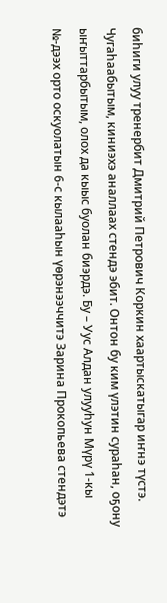биһиги улуу тренербит Дмитрий Петрович Коркин хаартыскатыгар иҥнэ түстэ. Чугаһаабытым, киниэхэ аналлаах стендэ эбит. Онтон бу ким үлэтин сураһан, оҕону ыҥыттарбытым, олох да кыыс буолан биэрдэ. Бу – Уус Алдан улууһун Мүрү 1-кы №-дээх орто оскуолатын 6-с кылааһын үөрэнээччитэ Зарина Прокопьева стендэтэ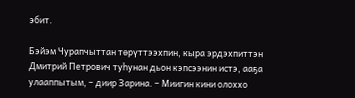эбит.

Бэйэм Чурапчыттан төрүттээхпин, кыра эрдэхпиттэн Дмитрий Петрович туһунан дьон кэпсээнин истэ, ааҕа улааппытым, – диир Зарина. – Миигин кини олоххо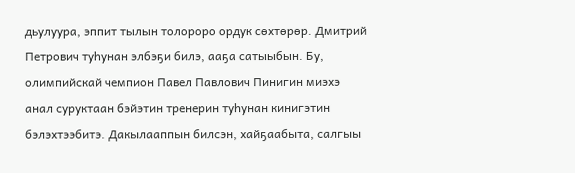дьулуура, эппит тылын толороро ордук сөхтөрөр. Дмитрий Петрович туһунан элбэҕи билэ, ааҕа сатыыбын. Бу, олимпийскай чемпион Павел Павлович Пинигин миэхэ анал суруктаан бэйэтин тренерин туһунан кинигэтин бэлэхтээбитэ. Дакылааппын билсэн, хайҕаабыта, салгыы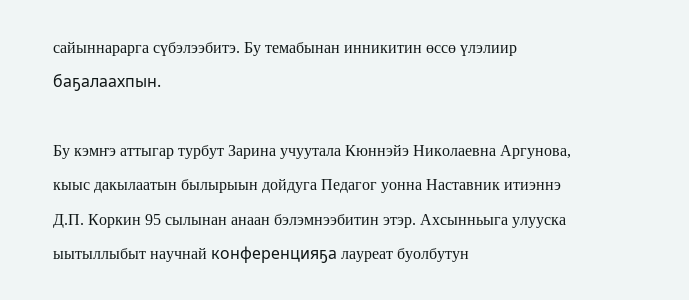сайыннарарга сүбэлээбитэ. Бу темабынан инникитин өссө үлэлиир баҕалаахпын.

Бу кэмҥэ аттыгар турбут Зарина учуутала Кюннэйэ Николаевна Аргунова, кыыс дакылаатын былырыын дойдуга Педагог уонна Наставник итиэннэ Д.П. Коркин 95 сылынан анаан бэлэмнээбитин этэр. Ахсынньыга улууска ыытыллыбыт научнай конференцияҕа лауреат буолбутун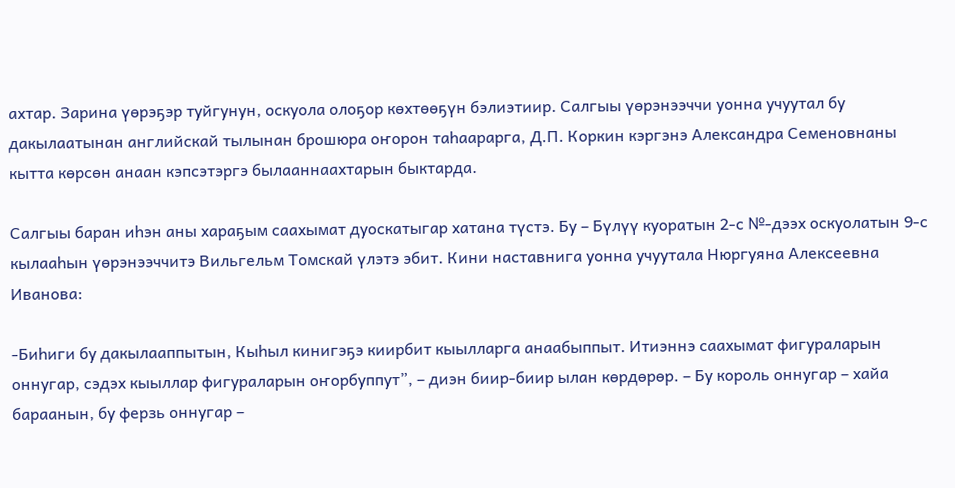ахтар. Зарина үөрэҕэр туйгунун, оскуола олоҕор көхтөөҕүн бэлиэтиир. Салгыы үөрэнээччи уонна учуутал бу дакылаатынан английскай тылынан брошюра оҥорон таһаарарга, Д.П. Коркин кэргэнэ Александра Семеновнаны кытта көрсөн анаан кэпсэтэргэ былааннаахтарын быктарда.

Салгыы баран иһэн аны хараҕым саахымат дуоскатыгар хатана түстэ. Бу – Бүлүү куоратын 2-с №-дээх оскуолатын 9-с кылааһын үөрэнээччитэ Вильгельм Томскай үлэтэ эбит. Кини наставнига уонна учуутала Нюргуяна Алексеевна Иванова:

-Биһиги бу дакылааппытын, Кыһыл кинигэҕэ киирбит кыылларга анаабыппыт. Итиэннэ саахымат фигураларын оннугар, сэдэх кыыллар фигураларын оҥорбуппут”, – диэн биир-биир ылан көрдөрөр. – Бу король оннугар – хайа бараанын, бу ферзь оннугар –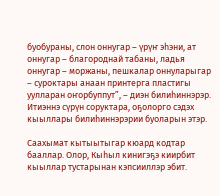буобураны, слон оннугар – үрүҥ эһэни, ат оннугар – благороднай табаны, ладья оннугар – моржаны, пешкалар оннуларыгар – суроктары анаан принтерга пластигы уулларан оҥорбуппут”, – диэн билиһиннэрэр. Итиэннэ сүрүн соруктара, оҕолорго сэдэх кыыллары билиһиннэрэрии буоларын этэр.

Саахымат кытыытыгар кюард кодтар бааллар. Олор, Кыһыл кинигэҕэ киирбит кыыллар тустарынан кэпсииллэр эбит.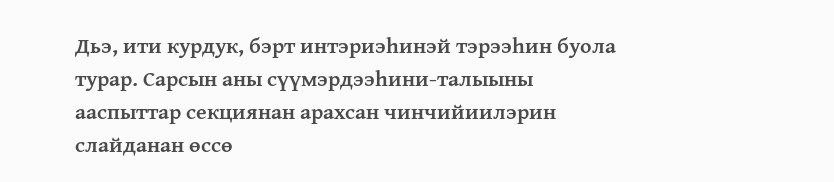Дьэ, ити курдук, бэрт интэриэһинэй тэрээһин буола турар. Сарсын аны сүүмэрдээһини-талыыны ааспыттар секциянан арахсан чинчийиилэрин слайданан өссө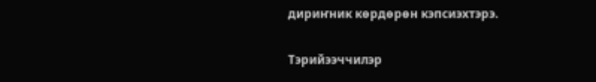дириҥник көрдөрөн кэпсиэхтэрэ.

Тэрийээччилэр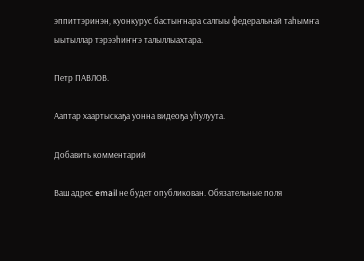эппиттэринэн, куонкурус бастыҥнара салгыы федеральнай таһымҥа ыытыллар тэрээһиҥҥэ талыллыахтара.

Петр ПАВЛОВ.

Ааптар хаартыскаҕа уонна видеоҕа уһулуута.

Добавить комментарий

Ваш адрес email не будет опубликован. Обязательные поля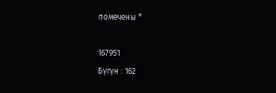помечены *

167951
Бүгүн : 162